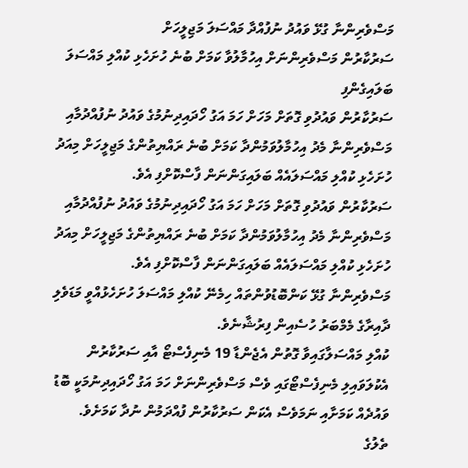މަސްވެރިންނާ ގުޅޭ ވައުދު ނުފުއްދާ މައްސަލަ މަޖިލީހަށް
ސަރުކާރުން މަސްވެރިންނަށް އިހުމާލުވާ ކަމަށް ބުނެ ހުށަހެޅި ކުއްލި މައްސަލަ ބަލައިގެންފި
ސަރުކާރުން ވައުދުވި ގޮތަށް މަހަށް ހަމަ އަގު ހޯދައިދިނުމުގެ ވައުދު ނުފުއްދުމާއި މަސްވެރިންނާ މެދު އިހުމާލުވަމުންދާ ކަމަށް ބުނެ ރައްޔިތުންގެ މަޖިލީހަށް މިއަދު ހުށަހެޅި ކުއްލި މައްސަލައެއް ބަލައިގަންނަން ފާސްކޮށްފި އެވެ.
ސަރުކާރުން ވައުދުވި ގޮތަށް މަހަށް ހަމަ އަގު ހޯދައިދިނުމުގެ ވައުދު ނުފުއްދުމާއި މަސްވެރިންނާ މެދު އިހުމާލުވަމުންދާ ކަމަށް ބުނެ ރައްޔިތުންގެ މަޖިލީހަށް މިއަދު ހުށަހެޅި ކުއްލި މައްސަލައެއް ބަލައިގަންނަން ފާސްކޮށްފި އެވެ.
މަސްވެރިންނާ ގުޅޭ ކަންބޮޑުވުންތައް ހިމެނޭ ކުއްލި މައްސަލަ ހުށަހެޅުއްވީ މަޑަވެލި ދާއިރާގެ މެމްބަރު ހުސެއިން ފިރުޝާނެވެ.
ކުއްލި މައްސަލާގައިވާ ގޮތުން އެޖެންޑާ 19 މެނިފެސްޓޯ އާއި ސަރުކާރުން އެކުލަވައިލި މެނިފެސްޓޯގައި ވެސް މަސްވެރިންނަށް ހަމަ އަގު ހޯދައިދިނުމަކީ ބޮޑު ވައުދެއް ކަމަށާއި ނަމަވެސް އެކަން ސަރުކާރުން ފުއްދަމުން ނުދާ ކަމަށެވެ.
ތެލުގެ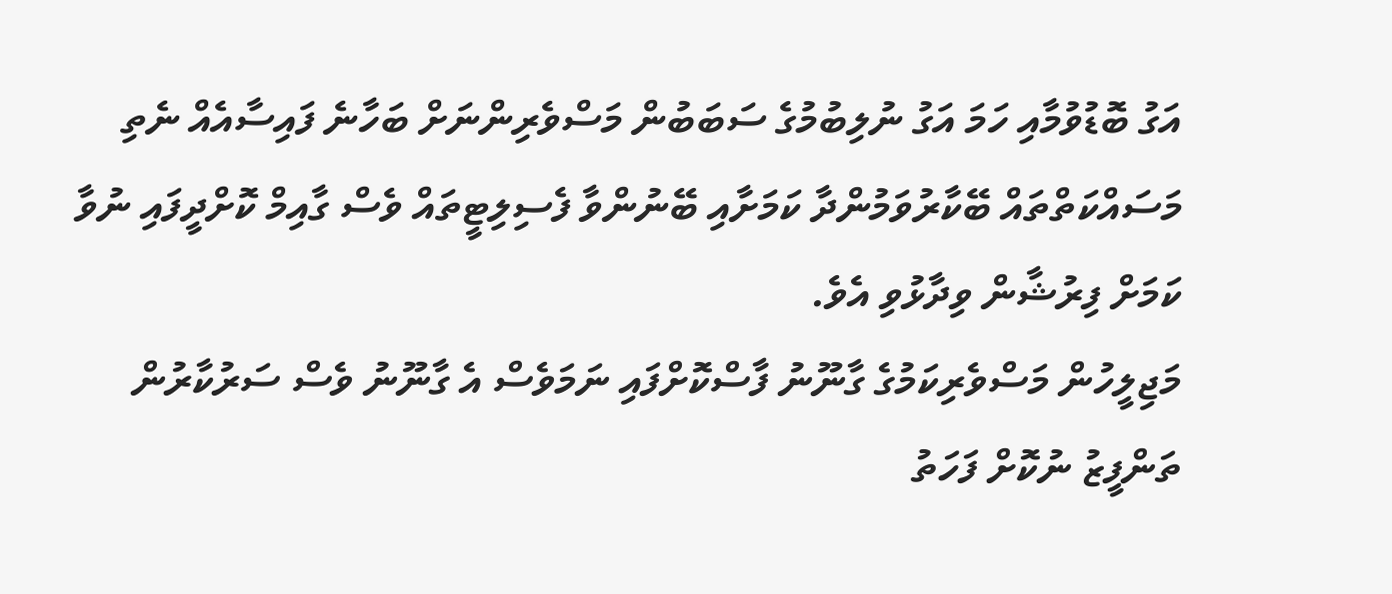އަގު ބޮޑުވުމާއި ހަމަ އަގު ނުލިބުމުގެ ސަބަބުން މަސްވެރިންނަށް ބަހާނެ ފައިސާއެއް ނެތި މަސައްކަތްތައް ބޭކާރުވަމުންދާ ކަމަށާއި ބޭނުންވާ ފެސިލިޓީތައް ވެސް ގާއިމް ކޮށްދީފައި ނުވާ ކަމަށް ފިރުޝާން ވިދާޅުވި އެވެ.
މަޖިލީހުން މަސްވެރިކަމުގެ ގާނޫނު ފާސްކޮށްފައި ނަމަވެސް އެ ގާނޫނު ވެސް ސަރުކާރުން ތަންފީޒު ނުކޮށް ފަހަތު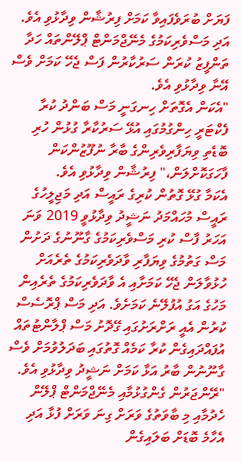ފަޔަށް ބުރަވެފައިވާ ކަމަށް ފިރުޝާން ވިދާޅުވި އެވެ. އަދި މަސްވެރިކަމުގެ މެނޭޖްމަންޓް ޕްލޭންތައް ހަދާ ތަންފީޒު ކުރަން ސަރުކާރުން ފަސް ޖެހޭ ކަމަށް ވެސް އޭނާ ވިދާޅުވި އެވެ.
"އެކަން އެގޮތަށް ހިނގަނީ މަސް ބަންދު ކުރާ ފެކްޓަރީ ހިންގުމުގައި އުޅޭ ސަރުކާރާ ގުޅުން ހުރި ބޮޑެތި ވިޔަފާރިވެރިންގެ ބާރާ ނުފޫޒުންކަން ފާހަގަކޮށްލަން،" ފިރުޝާން ވިދާޅުވި އެވެ.
އެކަމާ ގުޅޭ ގޮތުން ކުރިގެ ރައީސް އަދި މަޖިލީހުގެ ރައީސް މުހައްމަދު ނަޝީދު ވިދާޅުވީ 2019 ވަނަ އަހަރު ފާސް ކުރި މަސްވެރިކަމުގެ ގާނޫނުގެ ދަށުން މަސް ގަތުމުގެ ވިޔަފާރި ވާދަވެރިކަމުގެ ތެރެއަށް ހުޅުވާލަން ޖެހޭ ކަމަށާއި އެ ވާދަވެރިކަމުގެ ތެރެއިން މަހުގެ އަގު އުފުލޭނެ ކަމަށެވެ. އަދި މަސް ޕްރޮސެސް ކުރުން އެއީ ރަށްރަށުގައި ގޭދޮށު މަސް ޕްލާންޓުތައް އުފައްދައިގެން ކުރާ ކަމެއް ގޮތުގައި ބަދަލުވުމަށް ވެސް ގާނޫނުން ބާރު އަޅާ ކަމަށް ނަޝީދު ވިދާޅުވި އެވެ.
"ރޭންޖަރުން ގެންގުޅުމާއި މެނޭޖްމަންޓް ޕްލޭން ހެދުމާއި މި ބާވަތުގެ ވަރަށް ގިނަ ވަރަށް ފުޅާ އަދި އެހާމެ ބޮޑަށް ބަލައިގެން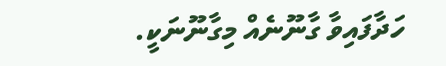ހަދާފައިވާ ގާނޫނެއް މިގާނޫނަކީ.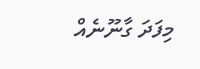މިފަދަ ގާނޫނެއް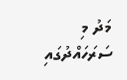މަދު މި ސަރަހައްދުގައި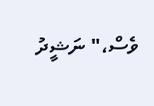ވެސް،" ނަޝީދު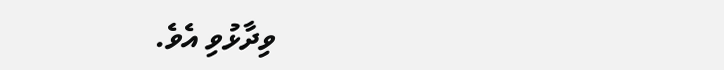ވިދާޅުވި އެވެ.